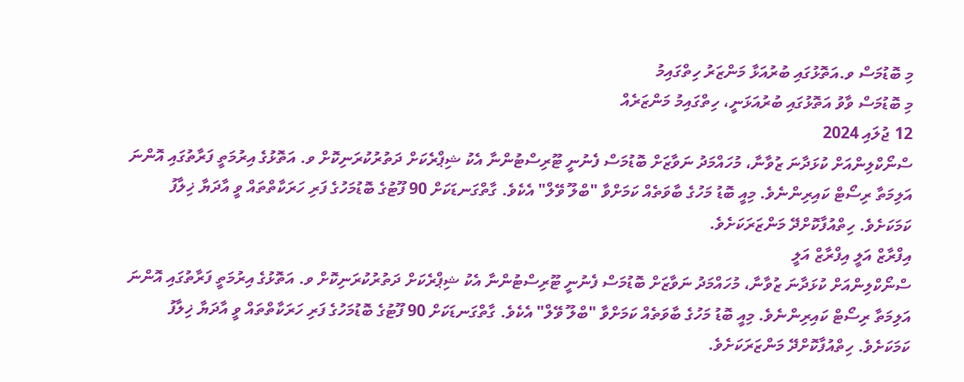މި ބޮޑުމަސް ވ.އަތޮޅުގައި ބުރުއަޅާ މަންޒަރު ހިތްގައިމު
މި ބޮޑުމަސް ވާވު އަތޮޅުގައި ބުރުއަޅަނީ، ހިތްގައިމު މަންޒަރެއް
12 ޖުލައި 2024
ސްނޯކްލިންއަށް ކުޅަދާނަ ޒުވާނާ، މުހައްމަދު ނަވާޒަށް ބޮޑުމަސް ފެނުނީ ޓޫރިސްޓުންނާ އެކު ޝިޕްރެކަށް ދަތުރުކުރަނިކޮށް ވ. އަތޮޅުގެ އިރުމަތީ ފަރާތުގައި އޮންނަ އަލިމަތާ ރިސޯޓް ކައިރިންނެވެ. މިއީ ބޮޑު މަހުގެ ބާވަތެއް ކަމަށްވާ "ބްލޫ ވޭލް" އެކެވެ. ގާތްގަނޑަކަށް 90 ފޫޓުގެ ބޮޑުމަހުގެ ފަރި ހަރަކާތްތައް ވީ އާދަޔާ ޚިލާފު ކަމަކަށެވެ. ހިތްއުފާކޮށްދޭ މަންޒަރަކަށެވެ.
އިފްރާޒް އަލީ އިފްރާޒް އަލީ
ސްނޯކްލިންއަށް ކުޅަދާނަ ޒުވާނާ، މުހައްމަދު ނަވާޒަށް ބޮޑުމަސް ފެނުނީ ޓޫރިސްޓުންނާ އެކު ޝިޕްރެކަށް ދަތުރުކުރަނިކޮށް ވ. އަތޮޅުގެ އިރުމަތީ ފަރާތުގައި އޮންނަ އަލިމަތާ ރިސޯޓް ކައިރިންނެވެ. މިއީ ބޮޑު މަހުގެ ބާވަތެއް ކަމަށްވާ "ބްލޫ ވޭލް" އެކެވެ. ގާތްގަނޑަކަށް 90 ފޫޓުގެ ބޮޑުމަހުގެ ފަރި ހަރަކާތްތައް ވީ އާދަޔާ ޚިލާފު ކަމަކަށެވެ. ހިތްއުފާކޮށްދޭ މަންޒަރަކަށެވެ.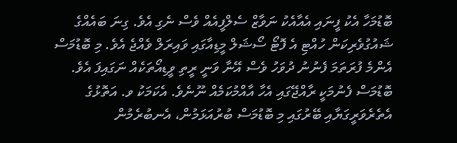ބޮޑުމަހާ އެކު ފީނައި އެއާއެކު ނަވާޒް ސެލްފީއެއް ވެސް ނެގި އެވެ. ގިނަ ބައެއްގެ ޝައުގުވެރިކަން ހުއްޓި އެ ފޮޓޯ ސޯޝަލް މީޑިއާގައި ވައިރަލް ވެއްޖެ އެވެ. މި ބޮޑުމަސް އެންމެ ފުރަތަމަ ފެނުނު ދުވަހު ވެސް އޭނާ ވަނީ ރީތި ވީޑިއޯތަކެއް ނަގައިފަ އެވެ.
ބޮޑުމަސް ފެނުމަކީ ރާއްޖޭގައި އެހާ އާއްމުކަމެއް ނޫނެވެ. އެކަމަކު ވ. އަތޮޅުގެ އެތެރެވަރީގަޔާއި ބޭރުގައި މި ބޮޑުމަސް ބުރުއަޅަމުން، އެނބުރެމުން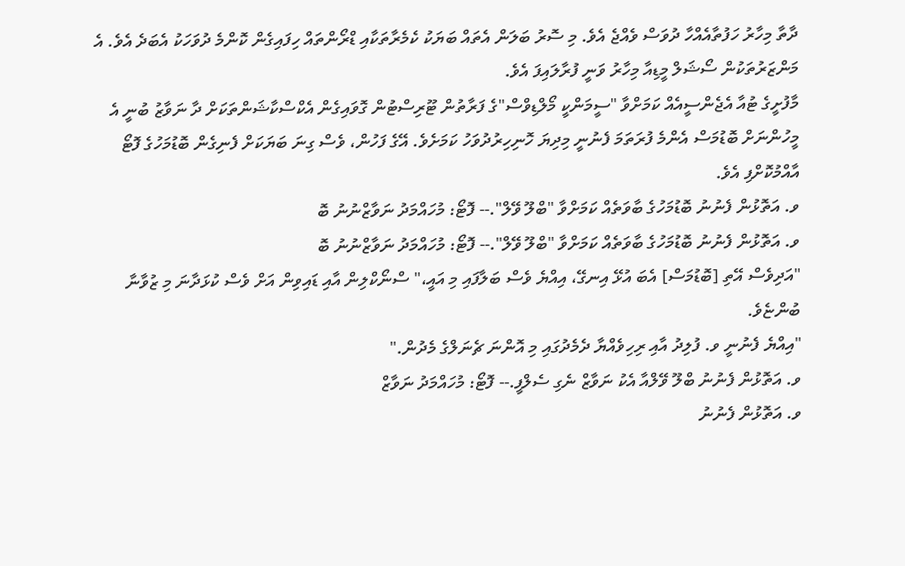ދާތާ މިހާރު ހަފުތާއެއްހާ ދުވަސް ވެއްޖެ އެވެ. މި ސޮރު ބަލަން އެތައް ބަޔަކު ކެމެރާތަކާއި ޑްރޯންތައް ހިފައިގެން ކޮންމެ ދުވަހަކު އެބަދެ އެވެ. އެ މަންޒަރުތަކުން ސޯޝަލް މީޑިއާ މިހާރު ވަނީ ފުރާލައިފަ އެވެ.
މާފުށީގެ ޓުއާ އެޖެންސީއެއް ކަމަށްވާ "ސީމަންކީ މޯލްޑިވްސް"ގެ ފަރާތުން ޓޫރިސްޓުން ގޮވައިގެން އެކްސްކާޝަންތަކަށް ދާ ނަވާޒު ބުނީ އެ މީހުންނަށް ބޮޑުމަސް އެންމެ ފުރަތަމަ ފެނުނީ މިދިޔަ ހޮނިހިރުދުވަހު ކަމަށެވެ. އޭގެ ފަހުން، ވެސް ގިނަ ބަޔަކަށް ފެނިގެން ބޮޑުމަހުގެ ފޮޓޯ އާއްމުކޮށްފި އެވެ.
ވ. އަތޮޅުން ފެނުނު ބޮޑުމަހުގެ ބާވަތެއް ކަމަށްވާ "ބްލޫ ވޭލް".-- ފޮޓޯ: މުހައްމަދު ނަވާޒްނުނު ބޮ
ވ. އަތޮޅުން ފެނުނު ބޮޑުމަހުގެ ބާވަތެއް ކަމަށްވާ "ބްލޫ ވޭލް".-- ފޮޓޯ: މުހައްމަދު ނަވާޒްނުނު ބޮ
"އަދިވެސް އޭތި [ބޮޑުމަސް] އެބަ އުޅޭ އިނގޭ، އިއްޔެ ވެސް ބަލާފައި މި އައީ،" ސްނޯކްލިން އާއި ޑައިވިން އަށް ވެސް ކުޅަދާނަ މި ޒުވާނާ ބުންޏެވެ.
"އިއްޔެ ފެނުނީ ވ. ފުލިދު އާއި ރިހިވެއްޔާ ދެމެދުގައި މި އޮންނަ ޗެނަލްގެ މެދުން."
ވ. އަތޮޅުން ފެނުނު ބްލޫ ވޭލްއާ އެކު ނަވާޒް ނެގި ސެލްފީ.-- ފޮޓޯ: މުހައްމަދު ނަވާޒް
ވ. އަތޮޅުން ފެނުނު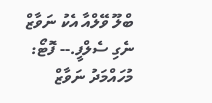ބްލޫ ވޭލްއާ އެކު ނަވާޒް ނެގި ސެލްފީ.-- ފޮޓޯ: މުހައްމަދު ނަވާޒް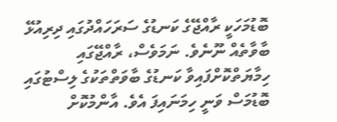ބޮޑުމަހަކީ ރާއްޖޭގެ ކަނޑުގެ ސަރަހައްދުގައި ދިރިއުޅޭ ބާވާތެއް ނޫނެވެ. ނަމަވެސް، ރާއްޖޭގައި ހިމާޔަތްކޮށްފައިވާ ކަނޑުގެ ބާވަތްތަކުގެ ލިސްޓުގައި ބޮޑުމަސް ވަނީ ހިމަނައިފަ އެވެ. އާންމުކޮށް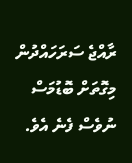ރާއްޖެ ސަރަހައްދުން މިގޮތަށް ބޮޑުމަސް ނުވެސް ފެނެ އެވެ.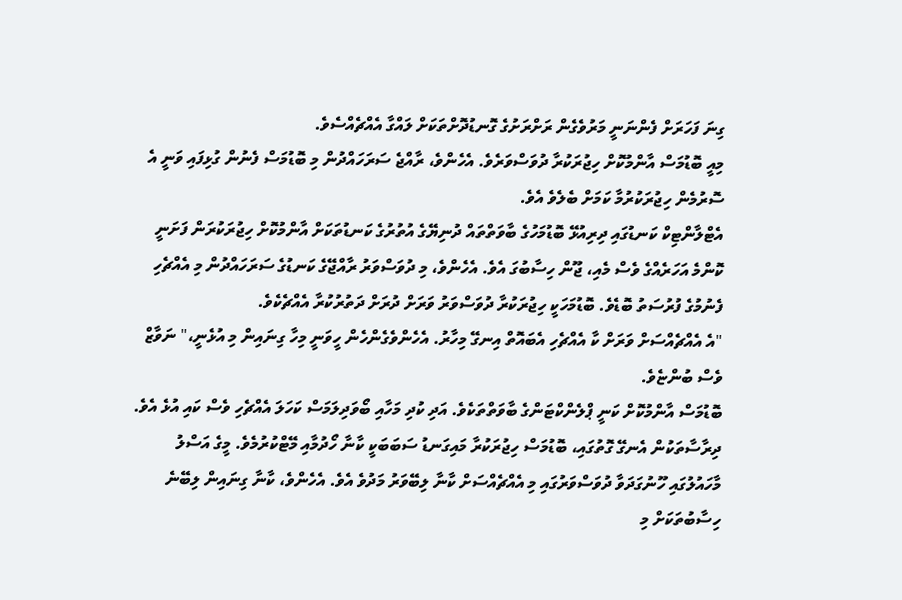ގިނަ ފަހަރަށް ފެންނަނީ މަރުވެގެން ރަށްރަށުގެ ގޮނޑުދޮށްތަކަށް ލައްގާ އެއްޗެއްސެވެ.
މިއީ ބޮޑުމަސް އާންމުކޮށް ހިޖުރަކުރާ ދުވަސްވަރެވެ. އެހެންވެ، ރާއްޖެ ސަރަހައްދުން މި ބޮޑުމަސް ފެނުން ގުޅިފައި ވަނީ އެ ސޮރުމެން ހިޖުރަކުރުމާ ކަމަށް ބެލެވެ އެވެ.
އެޓްލާންޓިކް ކަނޑުގައި ދިރިއުޅޭ ބޮޑުމަހުގެ ބާވަތްތައް ދުނިޔޭގެ އުތުރުގެ ކަނޑުތަކަށް އާންމުކޮށް ހިޖުރަކުރަން ފަށަނީ ކޮންމެ އަހަރެއްގެ ވެސް މެއި، ޖޫން ހިސާބުގަ އެވެ. އެހެންވެ، މި ދުވަސްވަރު ރާއްޖޭގެ ކަނޑުގެ ސަރަހައްދުން މި އެއްޗެހި ފެނުމުގެ ފުރުސަތު ބޮޑެވެ. ބޮޑުމަހަކީ ހިޖުރަކުރާ ދުވަސްވަރު ވަރަށް ދުރަށް ދަތުރުކުރާ އެއްޗެކެވެ.
"އެ އެއްޗެއްސަށް ވަރަށް ކާ އެއްޗެހި އެބައޮތް އިނގޭ މިހާރު. އެހެންވެގެންހެން ހީވަނީ މިހާ ގިނައިން މި އުޅެނީ،" ނަވާޒް ވެސް ބުންޏެވެ.
ބޮޑުމަސް އާންމުކޮށް ކަނީ ޕްލެންކްޓަންގެ ބާވަތްތަކެވެ. އަދި ކުދި މަހާއި ބޯވަދިލަމަސް ކަހަލަ އެއްޗެހި ވެސް ކައި އުޅެ އެވެ.
ދިރާސާތަކުން އެނގޭ ގޮތުގައި، ބޮޑުމަސް ހިޖުރަކުރާ މައިގަނޑު ސަބަބަކީ ކާނާ ހޯދުމާއި މޭޓްކުރުމެވެ. މީގެ އަސްލު މާހައުލުގައި ހޫނުގަދަވާ ދުވަސްވަރުގައި މި އެއްޗެއްސަށް ކާނާ ލިބޭވަރު މަދުވެ އެވެ. އެހެންވެ، ކާނާ ގިނައިން ލިބޭނެ ހިސާބުތަކަށް މި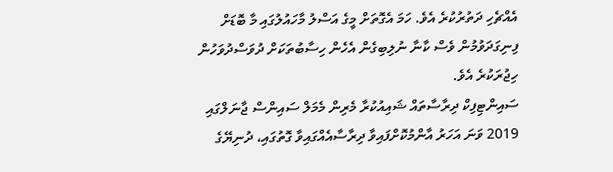އެއްޗެހި ދަތުރުކުރެ އެވެ. ހަމަ އެގޮތަށް މީގެ އަސްލު މާހައުލުގައި މާ ބޮޑަށް ފިނިގަދަވުމުން ވެސް ކާނާ ނުލިބިގެން އެހެން ހިސާބުތަކަށް ދުވަސްދުވަހުން ހިޖުރަކުރެ އެވެ.
ސައިންޓިފިކް ދިރާސާތައް ޝައިއުކުރާ މެރިން މެމަލް ސައިންސް ޖާނަލްގައި 2019 ވަނަ އަހަރު އާންމުކޮށްފައިވާ ދިރާސާއެއްގައިވާ ގޮތުގައި، ދުނިޔޭގެ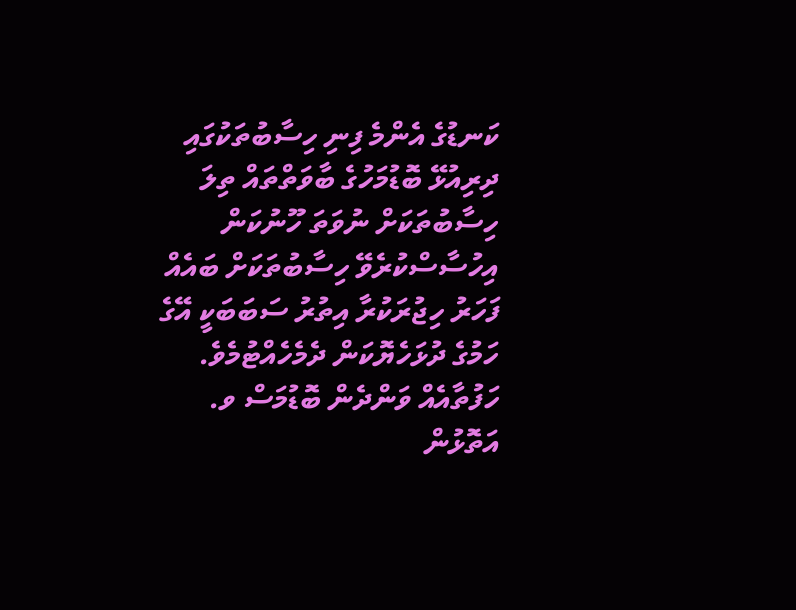ކަނޑުގެ އެންމެ ފިނި ހިސާބުތަކުގައި ދިރިއުޅޭ ބޮޑުމަހުގެ ބާވަތްތައް ތިލަ ހިސާބުތަކަށް ނުވަތަ ހޫނުކަން އިހުސާސްކުރެވޭ ހިސާބުތަކަށް ބައެއް ފަހަރު ހިޖުރަކުރާ އިތުރު ސަބަބަކީ އޭގެ ހަމުގެ ދުޅަހެޔޮކަން ދެމެހެއްޓުމެވެ.
ހަފުތާއެއް ވަންދެން ބޮޑުމަސް ވ. އަތޮޅުން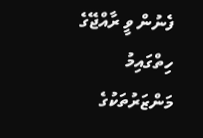ފެނުން ވީ ރާއްޖޭގެ ހިތްގައިމު މަންޒަރުތަކުގެ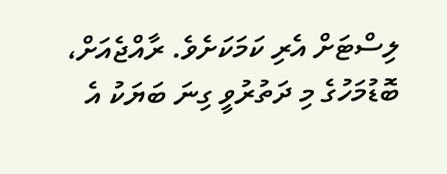ލިސްޓަށް އެރި ކަމަކަށެވެ. ރާއްޖެއަށް، ބޮޑުމަހުގެ މި ދަތުރުވީ ގިނަ ބަޔަކު އެ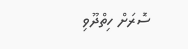ސޮރަށް ހިތްދޫވި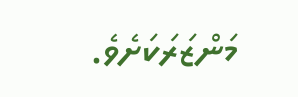މަންޒަރަކަށެވެ.